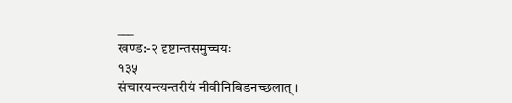___
खण्ड:-२ दृष्टान्तसमुच्चयः
१३५
संचारयन्त्यन्तरीयं नीवीनिबिडनच्छलात् ।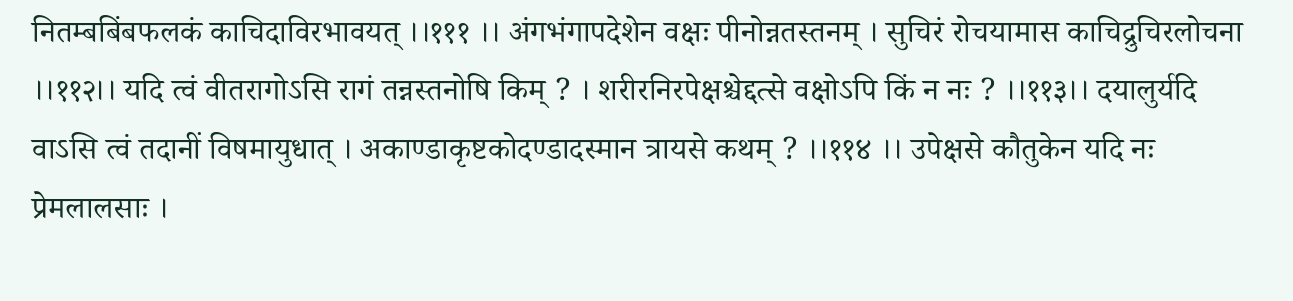नितम्बबिंबफलकं काचिदाविरभावयत् ।।१११ ।। अंगभंगापदेशेन वक्षः पीनोन्नतस्तनम् । सुचिरं रोचयामास काचिद्रुचिरलोचना ।।११२।। यदि त्वं वीतरागोऽसि रागं तन्नस्तनोषि किम् ? । शरीरनिरपेक्षश्चेद्दत्से वक्षोऽपि किं न नः ? ।।११३।। दयालुर्यदि वाऽसि त्वं तदानीं विषमायुधात् । अकाण्डाकृष्टकोदण्डादस्मान त्रायसे कथम् ? ।।११४ ।। उपेक्षसे कौतुकेन यदि नः प्रेमलालसाः ।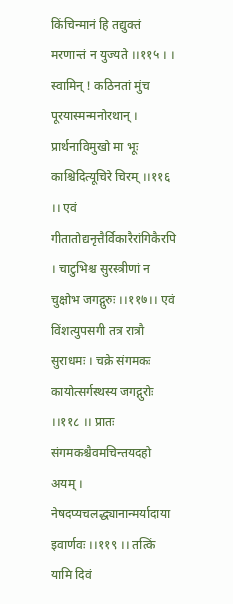किंचिन्मानं हि तद्युक्तं मरणान्तं न युज्यते ।।११५ । । स्वामिन् ! कठिनतां मुंच पूरयास्मन्मनोरथान् । प्रार्थनाविमुखो मा भूः काश्चिदित्यूचिरे चिरम् ।।११६ ।। एवं गीतातोद्यनृत्तैर्विकारैरांगिकैरपि । चाटुभिश्च सुरस्त्रीणां न चुक्षोभ जगद्गुरुः ।।११७।। एवं विंशत्युपसगी तत्र रात्रौ सुराधमः । चक्रे संगमकः कायोत्सर्गस्थस्य जगद्गुरोः ।।११८ ।। प्रातः संगमकश्चैवमचिन्तयदहो अयम् । नेषदप्यचलद्ध्यानान्मर्यादाया इवार्णवः ।।११९ ।। तत्किं यामि दिवं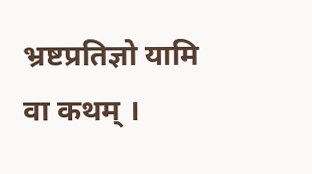भ्रष्टप्रतिज्ञो यामि वा कथम् ।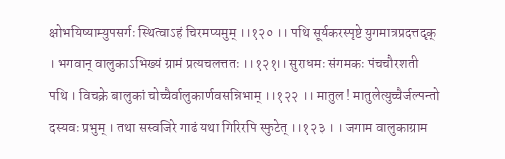क्षोभयिष्याम्युपसर्गः स्थित्वाऽहं चिरमप्यमुम् ।।१२० ।। पथि सूर्यकरस्पृष्टे युगमात्रप्रदत्तदृक् । भगवान् वालुकाऽभिख्यं ग्रामं प्रत्यचलत्ततः ।।१२१।। सुराधमः संगमकः पंचचौरशती पथि । विचक्रे बालुकां चोच्चैर्वालुकार्णवसन्निभाम् ।।१२२ ।। मातुल ! मातुलेत्युच्चैर्जल्पन्तो दस्यवः प्रभुम् । तथा सस्वजिरे गाढं यथा गिरिरपि स्फुटेत् ।।१२३ । । जगाम वालुकाग्राम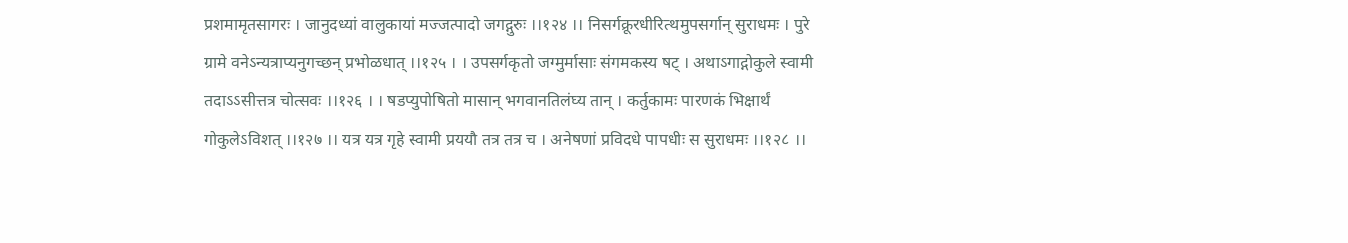प्रशमामृतसागरः । जानुदध्यां वालुकायां मज्जत्पादो जगद्गुरुः ।।१२४ ।। निसर्गक्रूरधीरित्थमुपसर्गान् सुराधमः । पुरे ग्रामे वनेऽन्यत्राप्यनुगच्छन् प्रभोळधात् ।।१२५ । । उपसर्गकृतो जग्मुर्मासाः संगमकस्य षट् । अथाऽगाद्गोकुले स्वामी तदाऽऽसीत्तत्र चोत्सवः ।।१२६ । । षडप्युपोषितो मासान् भगवानतिलंघ्य तान् । कर्तुकामः पारणकं भिक्षार्थं गोकुलेऽविशत् ।।१२७ ।। यत्र यत्र गृहे स्वामी प्रययौ तत्र तत्र च । अनेषणां प्रविदधे पापधीः स सुराधमः ।।१२८ ।।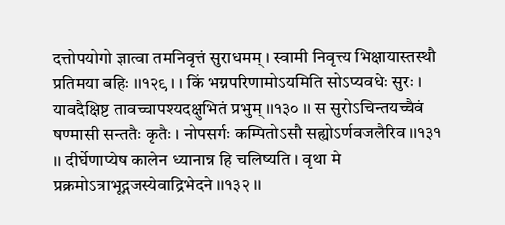दत्तोपयोगो ज्ञात्वा तमनिवृत्तं सुराधमम् । स्वामी निवृत्त्य भिक्षायास्तस्थौ प्रतिमया बहिः ।।१२९ । । किं भग्नपरिणामोऽयमिति सोऽप्यवधेः सुरः । यावदैक्षिष्ट तावच्चापश्यदक्षुभितं प्रभुम् ।।१३० ।। स सुरोऽचिन्तयच्चैवं षण्मासी सन्ततैः कृतैः । नोपसर्गः कम्पितोऽसौ सह्योऽर्णवजलैरिव ।।१३१ ।। दीर्घेणाप्येष कालेन ध्यानान्न हि चलिष्यति । वृथा मे प्रक्रमोऽत्राभूद्गजस्येवाद्रिभेदने ।।१३२ ।।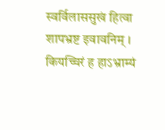स्वर्विलाससुखं हित्वा शापभ्रष्ट इवावनिम् । कियच्चिरं ह हाऽभ्राम्यं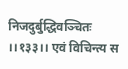निजदुर्बुद्धिवञ्चितः ।।१३३।। एवं विचिन्त्य स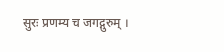सुरः प्रणम्य च जगद्गुरुम् ।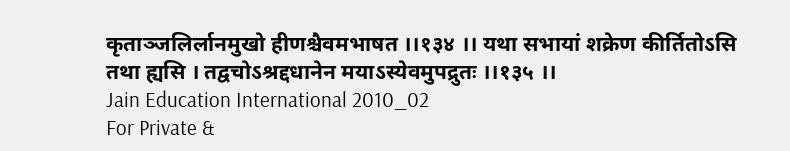कृताञ्जलिर्लानमुखो हीणश्चैवमभाषत ।।१३४ ।। यथा सभायां शक्रेण कीर्तितोऽसि तथा ह्यसि । तद्वचोऽश्रद्दधानेन मयाऽस्येवमुपद्रुतः ।।१३५ ।।
Jain Education International 2010_02
For Private &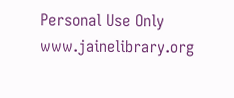Personal Use Only
www.jainelibrary.org